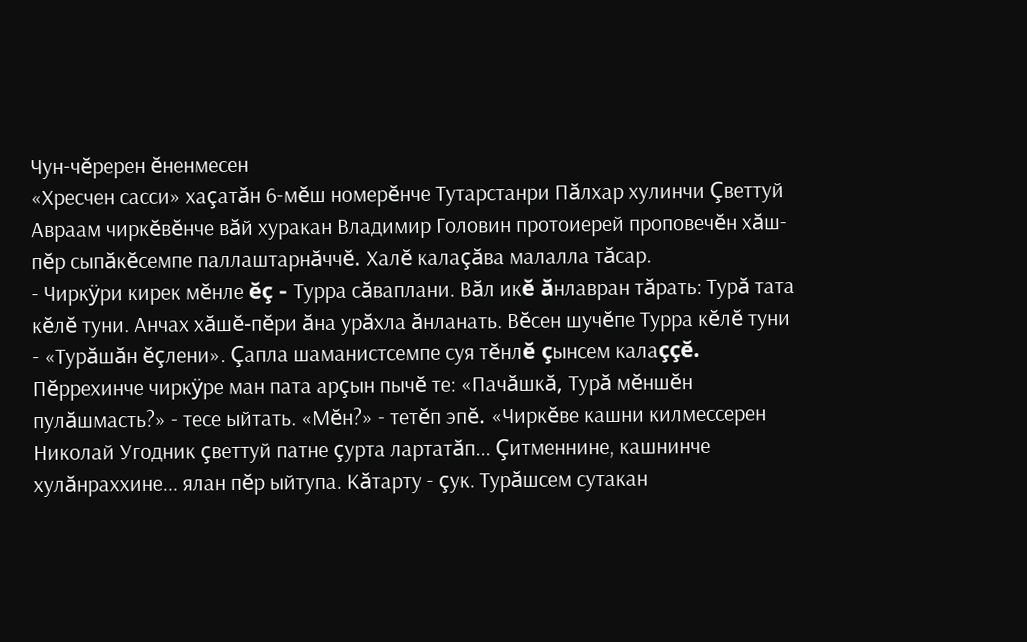Чун-чĕререн ĕненмесен
«Хресчен сасси» хаçатăн 6-мĕш номерĕнче Тутарстанри Пăлхар хулинчи Çветтуй Авраам чиркĕвĕнче вăй хуракан Владимир Головин протоиерей проповечĕн хăш-пĕр сыпăкĕсемпе паллаштарнăччĕ. Халĕ калаçăва малалла тăсар.
- Чиркÿри кирек мĕнле ĕç - Турра сăваплани. Вăл икĕ ăнлавран тăрать: Турă тата кĕлĕ туни. Анчах хăшĕ-пĕри ăна урăхла ăнланать. Вĕсен шучĕпе Турра кĕлĕ туни - «Турăшăн ĕçлени». Çапла шаманистсемпе суя тĕнлĕ çынсем калаççĕ.
Пĕррехинче чиркÿре ман пата арçын пычĕ те: «Пачăшкă, Турă мĕншĕн пулăшмасть?» - тесе ыйтать. «Мĕн?» - тетĕп эпĕ. «Чиркĕве кашни килмессерен Николай Угодник çветтуй патне çурта лартатăп... Çитменнине, кашнинче хулăнраххине... ялан пĕр ыйтупа. Кăтарту - çук. Турăшсем сутакан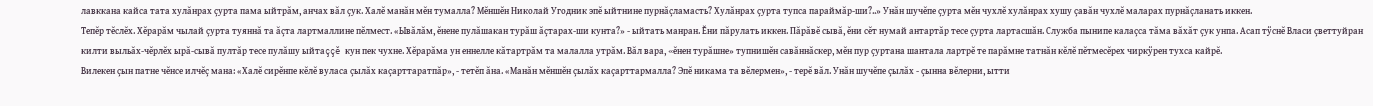лавккана кайса тата хулăнрах çурта пама ыйтрăм, анчах вăл çук. Халĕ манăн мĕн тумалла? Мĕншĕн Николай Угодник эпĕ ыйтнине пурнăçламасть? Хулăнрах çурта тупса параймăр-ши?..» Унăн шучĕпе çурта мĕн чухлĕ хулăнрах хушу çавăн чухлĕ маларах пурнăçланать иккен.
Тепĕр тĕслĕх. Хĕрарăм чылай çурта туяннă та ăçта лартмаллине пĕлмест. «Ывăлăм, ĕнене пулăшакан турăш ăçтарах-ши кунта?» - ыйтать манран. Ĕни пăрулать иккен. Пăрăвĕ сывă, ĕни сĕт нумай антартăр тесе çурта лартасшăн. Служба пынипе калаçса тăма вăхăт çук унпа. Асап тÿснĕ Власи çветтуйран килти выльăх-чĕрлĕх ырă-сывă пултăр тесе пулăшу ыйтаççĕ кун пек чухне. Хĕрарăма ун еннелле кăтартрăм та малалла утрăм. Вăл вара, «ĕнен турăшне» тупнишĕн савăннăскер, мĕн пур çуртана шантала лартрĕ те парăмне татнăн кĕлĕ пĕтмесĕрех чиркÿрен тухса кайрĕ.
Вилекен çын патне чĕнсе илчĕç мана: «Халĕ сирĕнпе кĕлĕ вуласа çылăх каçарттаратпăр», - тетĕп ăна. «Манăн мĕншĕн çылăх каçарттармалла? Эпĕ никама та вĕлермен», - терĕ вăл. Унăн шучĕпе çылăх - çынна вĕлерни, ытти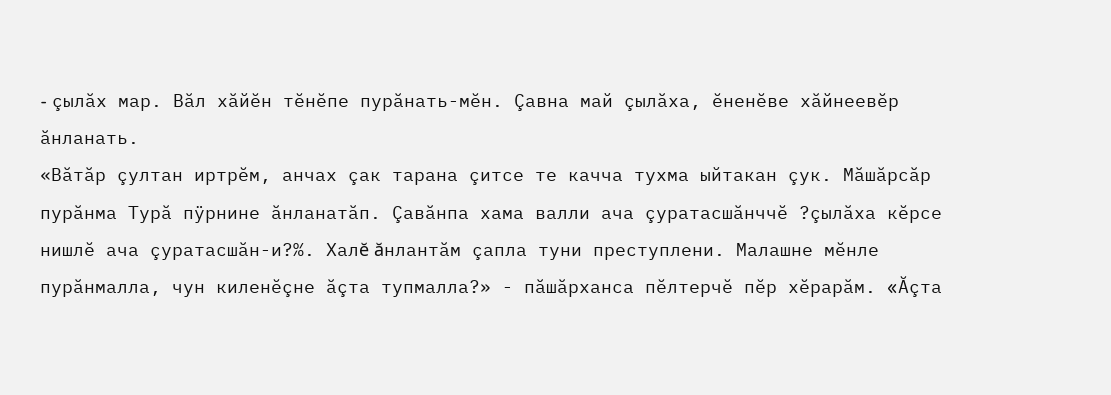- çылăх мар. Вăл хăйĕн тĕнĕпе пурăнать-мĕн. Çавна май çылăха, ĕненĕве хăйнеевĕр ăнланать.
«Вăтăр çултан иртрĕм, анчах çак тарана çитсе те качча тухма ыйтакан çук. Мăшăрсăр пурăнма Турă пÿрнине ăнланатăп. Çавăнпа хама валли ача çуратасшăнччĕ ?çылăха кĕрсе нишлĕ ача çуратасшăн-и?%. Халĕ ăнлантăм çапла туни преступлени. Малашне мĕнле пурăнмалла, чун киленĕçне ăçта тупмалла?» - пăшăрханса пĕлтерчĕ пĕр хĕрарăм. «Ăçта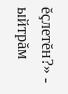ĕçлетĕн?» - ыйтрăм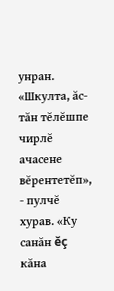унран. «Шкулта, ăс-тăн тĕлĕшпе чирлĕ ачасене вĕрентетĕп», - пулчĕ хурав. «Ку санăн ĕç кăна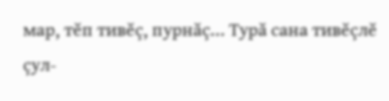мар, тĕп тивĕç, пурнăç... Турă сана тивĕçлĕ çул-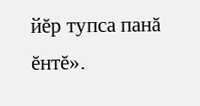йĕр тупса панă ĕнтĕ».